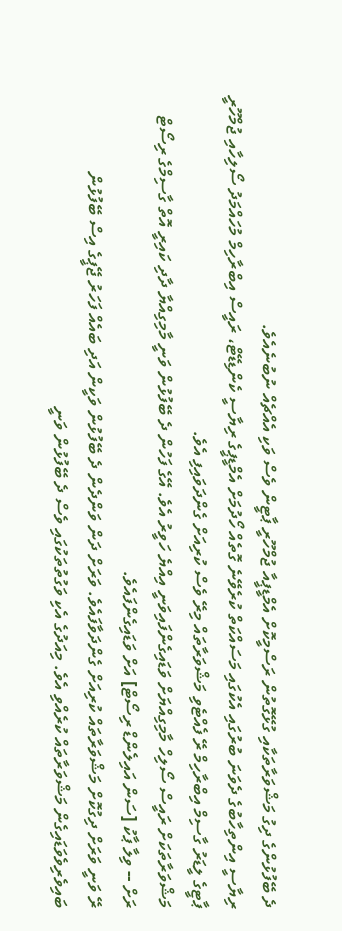ދެ ބޭފުޅުންގެ ދިގު މަޝްވަރާތަކާއި ގުޅޭގޮތުން ރަސްމީކޮށް އެމްޑީޕީއާ ޖުމްހޫރީ ޕާޓީން ވެސް ވަކި އެއްޗެއް ނުބުނެއެވެ.
ރިޔާސީ އިންތިހާބުގެ ދެވަނަ ބުރުގައި އެކުގައި މަސައްކަތް ކުރެވޭނެ ގޮތެއް ހޯދުމަށް އެމްޑީޕީގެ ރިޔާސީ ކެންޑިޑޭޓް، ރައީސް އިބްރާހިމް މުހައްމަދު ސޯލިހާއި ޖުމްހޫރީ ޕާޓީގެ ލީޑަރު ގާސިމް އިބްރާހިމް ރޭ ފެއްޓެވި މަޝްވަރާތައް މިރޭ ވެސް ކުރިއަށް ގެންދަވައިފި އެވެ.
މަޝްވަރާތަކަށް ރައީސް ސޯލިހް މާމިގިއްޔަށް ވަޑައިގެންފައިވަނީ އިއްޔެ ހަވީރު އެވެ. އޭގެ ފަހުން ދެ ބޭފުޅުން ވަނީ މާމިގިއްޔާ ދާދި ކައިރީ އޮތް ގާސިމްގެ ރިސޯޓް ރަށް -- ވިލާ ޕާކު [ސަން އައިލެންޑް ރިސޯޓް] އަށް ވަޑައިގެންފައެވެ.
ރޭ ވަނީ ވަރަށް ދިގުކޮށް މަޝްވަރާތައް ކުރިއަށް ގެންދަވާފައެވެ. ވަރަށް ދަން ވަންދެން ދެ ބޭފުޅުން ވަކީން އަދި ބައެއް ފަހަރު ޖޭޕީގެ އިސް ބޭފުޅުން ބައިވެރިވެވަޑައިގެން މަޝްވަރާތައް ކުރެއްވި އެވެ. މިއަދުގެ އެކި ވަގުތުތަކުގައި ވެސް ދެ ބޭފުޅުން ވަނީ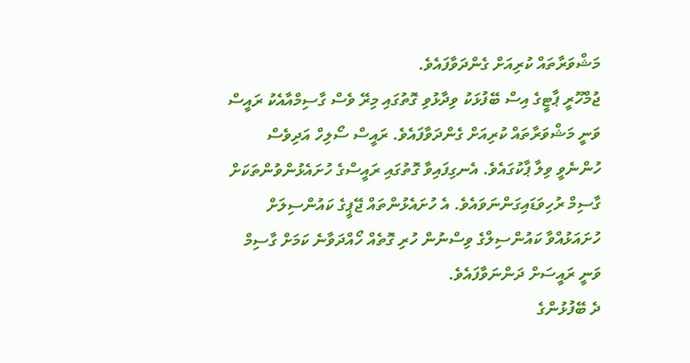މަޝްވަރާތައް ކުރިއަށް ގެންދަވާފައެވެ.
ޖުމްހޫރީ ޕާޓީގެ އިސް ބޭފުޅަކު ވިދާޅުވި ގޮތުގައި މިރޭ ވެސް ގާސިމްއާއެކު ރައީސް ވަނީ މަޝްވަރާތައް ކުރިއަށް ގެންދަވާފައެވެ. ރައީސް ސޯލިހް އަދިވެސް ހުންނެވީ ވިލާ ޕާކުގައެވެ. އެނގިފައިވާ ގޮތުގައި ރައީސްގެ ހުށައެޅުންވުންތަކަށް ގާސިމް ރުހިވަޑައިގަންނަވައެވެ. އެ ހުށައެޅުންތައް ޖޭޕީގެ ކައުންސިލަށް ހުށައަޅުއްވާ ކައުންސިލްގެ ވިސްނުން ހުރި ގޮތެއް ހޯއްދަވާނެ ކަމަށް ގާސިމް ވަނީ ރައީސަށް ދަންނަވާފައެވެ.
ދެ ބޭފުޅުންގެ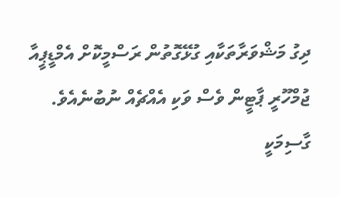ދިގު މަޝްވަރާތަކާއި ގުޅޭގޮތުން ރަސްމީކޮށް އެމްޑީޕީއާ ޖުމްހޫރީ ޕާޓީން ވެސް ވަކި އެއްޗެއް ނުބުނެއެވެ.
ގާސިމަކީ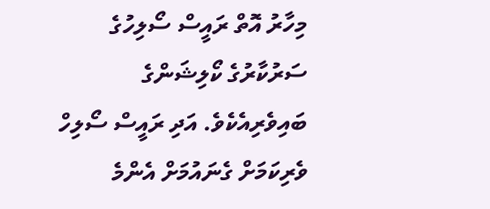މިހާރު އޮތް ރައީސް ސޯލިހުގެ ސަރުކާރުގެ ކޯލިޝަންގެ ބައިވެރިއެކެވެ. އަދި ރައީސް ސޯލިހް ވެރިކަމަށް ގެނައުމަށް އެންމެ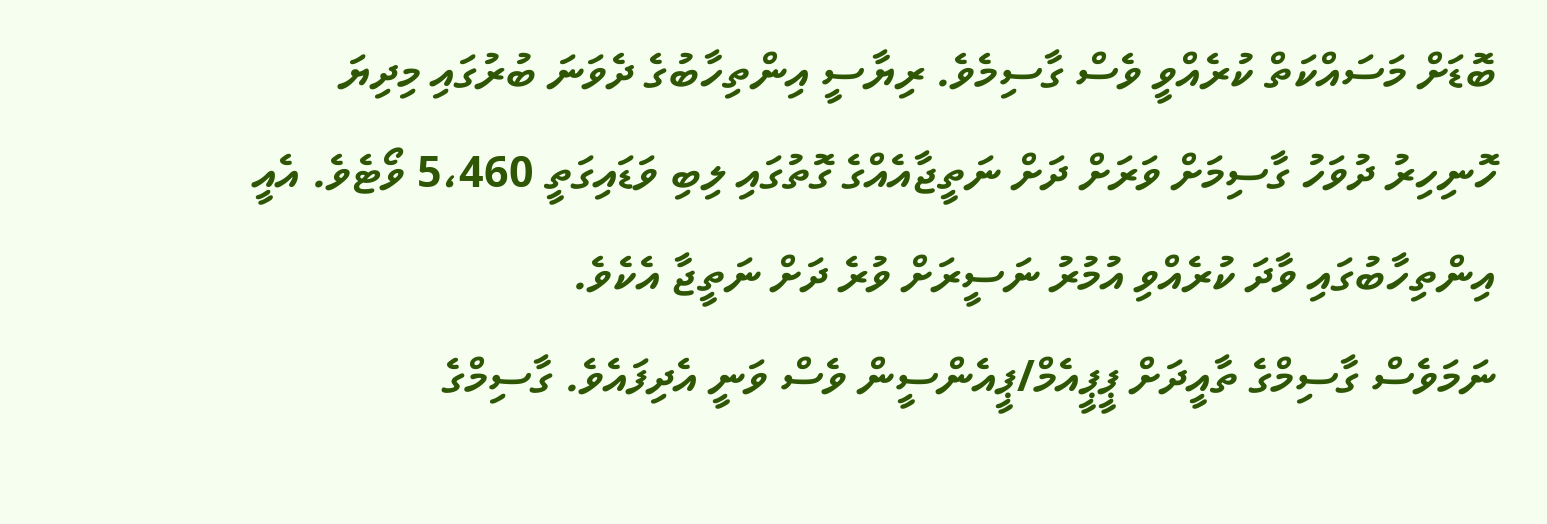ބޮޑަށް މަސައްކަތް ކުރެއްވީ ވެސް ގާސިމެވެ. ރިޔާސީ އިންތިހާބުގެ ދެވަނަ ބުރުގައި މިދިޔަ ހޮނިހިރު ދުވަހު ގާސިމަށް ވަރަށް ދަށް ނަތީޖާއެއްގެ ގޮތުގައި ލިބި ވަޑައިގަތީ 5،460 ވޯޓެވެ. އެއީ އިންތިހާބުގައި ވާދަ ކުރެއްވި އުމުރު ނަސީރަށް ވުރެ ދަށް ނަތީޖާ އެކެވެ.
ނަމަވެސް ގާސިމްގެ ތާއީދަށް ޕީޕީއެމް/ޕީއެންސީން ވެސް ވަނީ އެދިފައެވެ. ގާސިމްގެ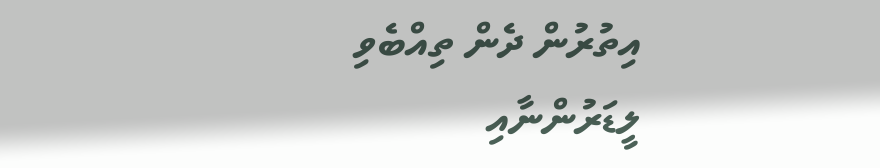އިތުރުން ދެން ތިއްބެވި ލީޑަރުންނާއި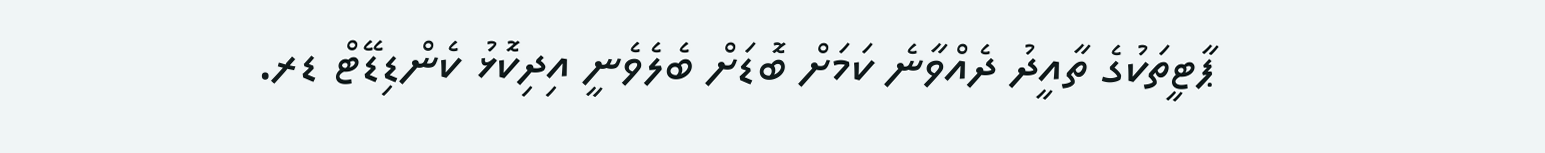ޕާޓީތަކުގެ ތާއީދު ދެއްވާނެ ކަމަށް ބޮޑަށް ބެލެވެނީ އިދިކޮޅު ކެންޑިޑޭޓް ޑރ.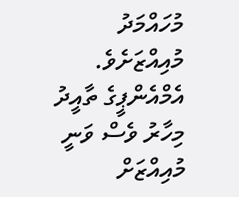މުހައްމަދު މުއިއްޒަށެވެ. އެމްއެންޕީގެ ތާއީދު މިހާރު ވެސް ވަނީ މުއިއްޒަށް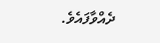ދެއްވާފައެވެ.